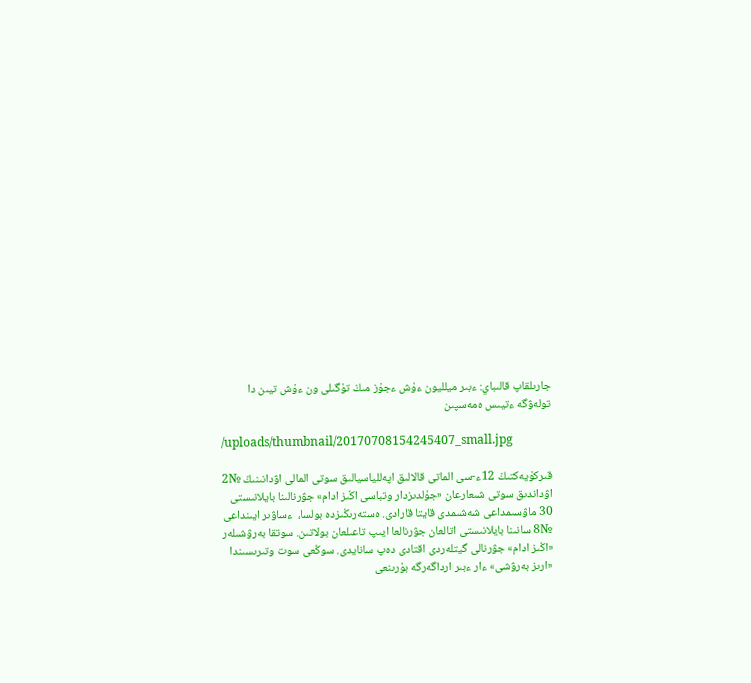جارىلقاپ قالىباي: ءبىر ميلليون ءۇش ءجۇز مىڭ تۇگىلى ون ءۇش تيىن دا تولەۋگە ءتيىس ەمەسپىن

/uploads/thumbnail/20170708154245407_small.jpg

قىركۇيەكتىڭ 12ء-سى الماتى قالالىق اپەللياسيالىق سوتى المالى اۋدانىنىڭ №2 اۋداندىق سوتى شىعارعان «جۇلدىزدار وتباسى اڭىز ادام» جۋرنالىنا بايلانىستى 30 ماۋسىمداعى شەشىمدى قايتا قارادى. ەستەرىڭىزدە بولسا،  ءساۋىر ايىنداعى №8 سانىنا بايلانىستى اتالعان جۋرنالعا ايىپ تاعىلعان بولاتىن. سوتقا بەرۋشىلەر «اڭىز ادام» جۋرنالى گيتلەردى اقتادى دەپ سانايدى. سوڭعى سوت وتىرىسىندا «ارىز بەرۋشى» ءار ءبىر ارداگەرگە بۇرىنعى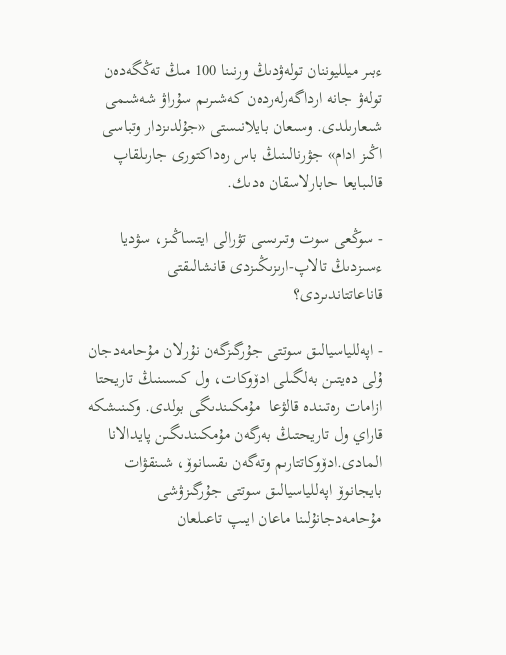ءبىر ميلليوننان تولەۋدىڭ ورنىنا 100 مىڭ تەڭگەدەن تولەۋ جانە ارداگەرلەردەن كەشىرىم سۇراۋ شەشىمى شىعارىلدى. وسىعان بايلانىستى «جۇلدىزدار وتباسى اڭىز ادام» جۋرنالىنىڭ باس رەداكتورى جارىلقاپ قالىبايعا حابارلاسقان ەدىك.

- سوڭعى سوت وتىرىسى تۋرالى ايتساڭىز، سۋديا ءسىزدىڭ تالاپ-ارىزىڭىزدى قانشالىقتى قاناعاتتاندىردى؟

- اپەللياسيالىق سوتتى جۇرگىزگەن نۇرلان مۇحامەدجان ۇلى دەيتىن بەلگىلى ادۆوكات، ول كىسىنىڭ تاريحتا ازامات رەتىندە قالۋعا  مۇمكىندىگى بولدى. وكىنىشكە قاراي ول تاريحتىڭ بەرگەن مۇمكىندىگىن پايدالانا المادى.ادۆوكاتتارىم وتەگەن ىقسانوۆ، شىنقۋات بايجانوۆ اپەللياسيالىق سوتتى جۇرگىزۋشى مۇحامەدجانۇلىنا ماعان ايىپ تاعىلعان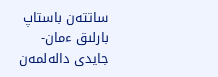ساتتەن باستاپ بارلىق ءمان-جايدى دالەلمەن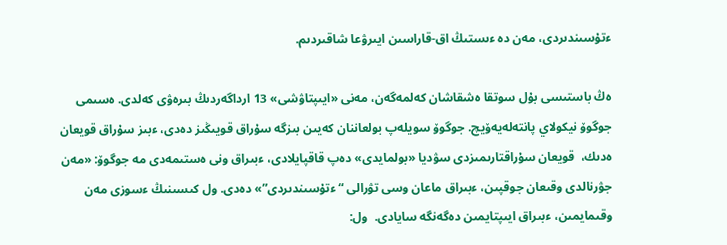ءتۇسىندىردى، مەن دە ءىستىڭ اق-قاراسىن ايىرۋعا شاقىردىم.

ەڭ باستىسى بۇل سوتقا ەشقاشان كەلمەگەن، مەنى «ايىپتاۋشى» 13 ارداگەردىڭ بىرەۋى كەلدى. ەسىمى جوگوۆ نيكولاي پانتەلەيەۆيچ. جوگوۆ سويلەپ بولعاننان كەيىن بىزگە سۇراق قويىڭىز دەدى، ءبىز سۇراق قويعان ەدىك،  قويعان سۇراقتارىمىزدى سۋديا «بولمايدى» دەپ قاقپايلادى، ءبىراق ونى ەستىمەدى مە جوگوۆ: «مەن جۋرنالدى وقىعان جوقپىن، ءبىراق ماعان وسى تۋرالى “ءتۇسىندىردى”» دەدى. ول كىسىنىڭ ءسوزى مەن وقىمايمىن، ءبىراق ايىپتايمىن دەگەنگە سايادى.  ول: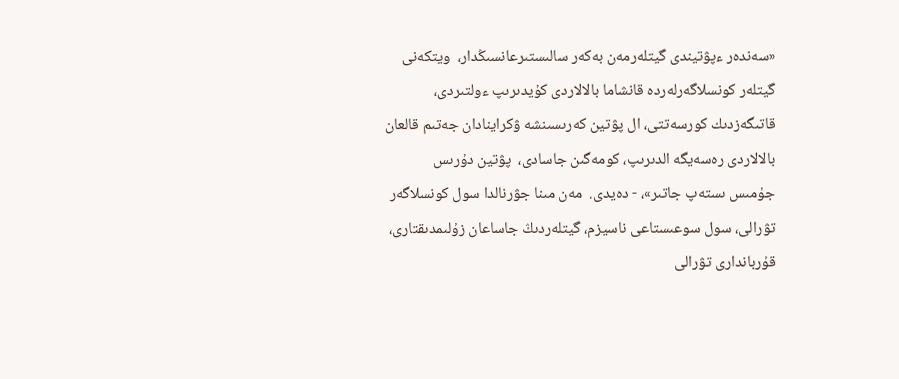«سەندەر ءپۋتيندى گيتلەرمەن بەكەر سالىستىرعانسىڭدار،  ويتكەنى گيتلەر كونسلاگەرلەردە قانشاما بالالاردى كۇيدىرىپ ءولتىردى، قاتىگەزدىك كورسەتتى، ال پۋتين كەرىسىنشە ۋكراينادان جەتىم قالعان بالالاردى رەسەيگە الدىرىپ، كومەگىن جاسادى،  پۋتين دۇرىس جۇمىس ىستەپ جاتىر»، - دەيدى.  مەن مىنا جۋرنالدا سول كونسلاگەر تۋرالى، سول سوعىستاعى ناسيزم، گيتلەردىڭ جاساعان زۇلىمدىقتارى، قۇرباندارى تۋرالى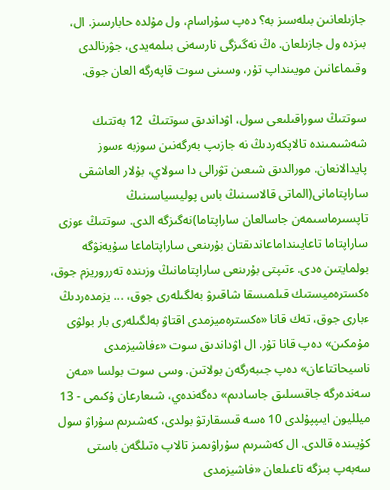جازىلعانىن بىلەسىز بە؟ دەپ سۇراسام، ول مۇلدە حابارسىز. ال، بىزدە ول جازىلعان. ەڭ نەگىزگى نارسەنى بىلمەيدى، جۋرنالدى وقىماعانىن مويىنداپ تۇر، وسىنى سوت قاپەرگە العان جوق.

سوتتىڭ سوراقىلىعى سول، اۋداندىق سوتتىڭ  12 بەتتىك شەشىمىندە تالاپكەردىڭ نە جازىپ بەرگەنىن سوزبە ءسوز پايدالانعان. مورالدىق شىعىن تۋرالى دا سولاي، بۇلار العاشقى ساراپتامانى(الماتى قالاسىنىڭ باس پوليسياسىنىڭ تاپسىرماسىمەن جاسالعان ساراپتاما)نەگىزگە الدى. سوتتىڭ ءوزى ساراپتاما تاعايىنداماعاندىقتان بۇرىنعى ساراپتاماعا سۇيەنۋگە بولمايتىن ەدى. ءتىپتى بۇرىنعى ساراپتامانىڭ وزىندە تەرروريزم جوق، ەكسترەميستىك قىلمىسقا شاقىرۋ بەلگىلەرى جوق، ... يزمدەردىڭ ءبارى جوق، تەك قانا «ەكسترەميزمدى اقتاۋ بەلگىلەرى بار بولۋى مۇمكىن» دەپ قانا تۇر. ال اۋداندىق سوت «ءفاشيزمدى ناسيحاتتاعان» دەپ جىبەرگەن بولاتىن. وسى سوت بولسا «مەن سەندەرگە جاقسىلىق جاسادىم» دەگەندەي، شىعارعان ۇكىمى - 13 ميلليون ايىپپۇلدى 10 ەسە قىسقارتۋ بولدى، كەشىرىم سۇراۋ سول كۇيىندە قالدى. ال كەشىرىم سۇراۋىمىز تالاپ ەتىلگەن باستى سەبەپ بىزگە تاعىلعان «فاشيزمدى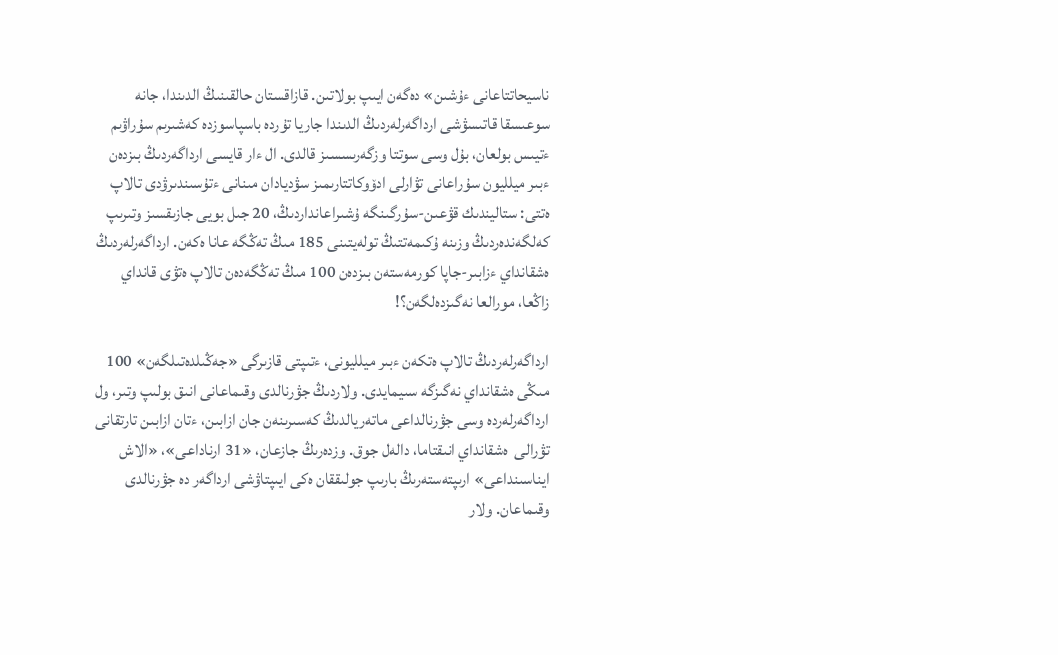ناسيحاتتاعانى ءۇشىن» دەگەن ايىپ بولاتىن. قازاقستان حالقىنىڭ الدىندا، جانە سوعىسقا قاتىسۋشى ارداگەرلەردىڭ الدىندا جاريا تۇردە باسپاسوزدە كەشىرىم سۇراۋىم ءتيىس بولعان، بۇل وسى سوتتا وزگەرىسسىز قالدى. ال ءار قايسى ارداگەردىڭ بىزدەن ءبىر ميلليون سۇراعانى تۋارلى ادۆوكاتتارىمىز سۋديادان مىنانى ءتۇسىندىرۋدى تالاپ ەتتى: ستاليندىك قۋعىن-سۇرگىنگە ۇشىراعانداردىڭ، 20 جىل بويى جازىقسىز وتىرىپ كەلگەندەردىڭ وزىنە ۇكىمەتتىڭ تولەيتىنى 185 مىڭ تەڭگە عانا ەكەن. ارداگەرلەردىڭ ەشقانداي ءزابىر-جاپا كورمەستەن بىزدەن 100 مىڭ تەڭگەدەن تالاپ ەتۋى قانداي زاڭعا، مورالعا نەگىزدەلگەن؟!

ارداگەرلەردىڭ تالاپ ەتكەن ءبىر ميلليونى، ءتىپتى قازىرگى «جەڭىلدەتىلگەن» 100 مىڭى ەشقانداي نەگىزگە سىيمايدى. ولاردىڭ جۋرنالدى وقىماعانى انىق بولىپ وتىر، ول ارداگەرلەردە وسى جۋرنالداعى ماتەريالدىڭ كەسىرىنەن جان ازابىن، ءتان ازابىن تارتقانى تۋرالى  ەشقانداي انىقتاما، دالەل جوق. وزدەرىڭ جازعان، «31 ارناداعى»، «الاش ايناسىنداعى» ارىپتەستەرىڭ بارىپ جولىققان ەكى ايىپتاۋشى ارداگەر دە جۋرنالدى وقىماعان. ولار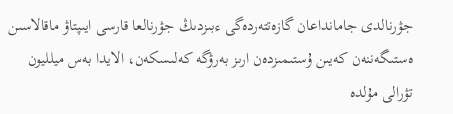جۋرنالدى جامانداعان گازەتتەردەگى ءبىزدىڭ جۋرنالعا قارسى ايىپتاۋ ماقالاسىن ەستىگەننەن كەيىن ۇستىمىزدەن ارىز بەرۋگە كەلىسكەن، الايدا بەس ميلليون تۋرالى مۇلدە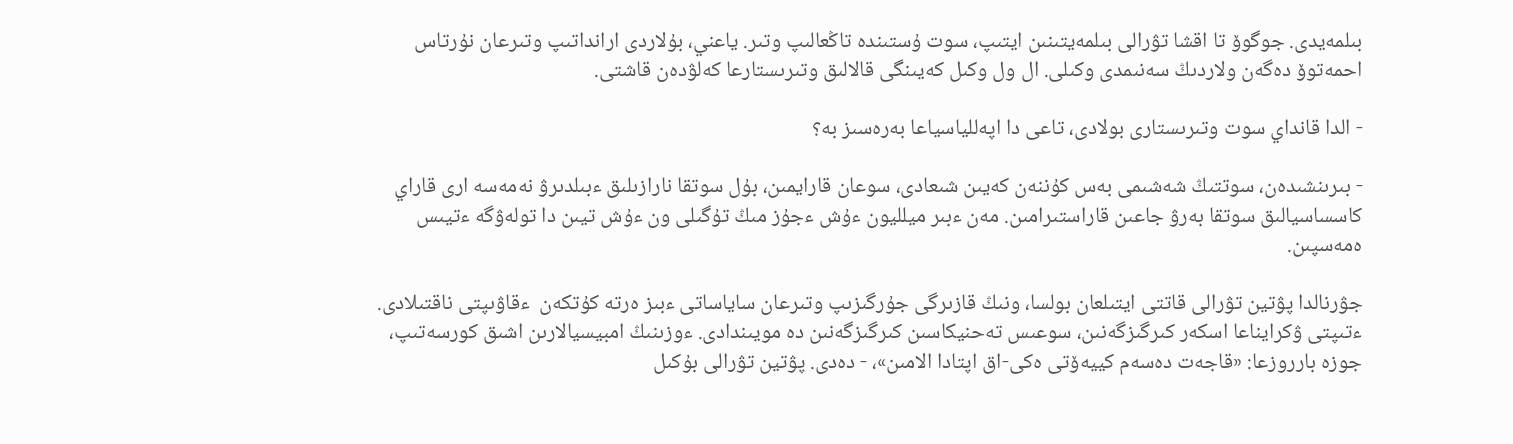بىلمەيدى. جوگوۆ تا اقشا تۋرالى بىلمەيتىنىن ايتىپ، سوت ۇستىندە تاڭعالىپ وتىر. ياعني، بۇلاردى ارانداتىپ وتىرعان نۇرتاس احمەتوۆ دەگەن ولاردىڭ سەنىمدى وكىلى. ال ول وكىل كەيىنگى قالالىق وتىرىستارعا كەلۋدەن قاشتى.

- الدا قانداي سوت وتىرىستارى بولادى، تاعى دا اپەللياسياعا بەرەسىز بە؟

- بىرىنشىدەن، سوتتىڭ شەشىمى بەس كۇننەن كەيىن شىعادى، سوعان قارايمىن، بۇل سوتقا نارازىلىق ءبىلدىرۋ نەمەسە ارى قاراي كاسساسيالىق سوتقا بەرۋ جاعىن قاراستىرامىن. مەن ءبىر ميلليون ءۇش ءجۇز مىڭ تۇگىلى ون ءۇش تيىن دا تولەۋگە ءتيىس ەمەسپىن.

جۋرنالدا پۋتين تۋرالى قاتتى ايتىلعان بولسا، ونىڭ قازىرگى جۇرگىزىپ وتىرعان ساياساتى ءبىز ەرتە كۇتكەن  ءقاۋىپتى ناقتىلادى. ءتىپتى ۋكرايناعا اسكەر كىرگىزگەنىن، سوعىس تەحنيكاسىن كىرگىزگەنىن دە مويىندادى. ءوزىنىڭ امبيسيالارىن اشىق كورسەتىپ،  جوزە بارروزعا: «قاجەت دەسەم كييەۆتى ەكى-اق اپتادا الامىن»، - دەدى. پۋتين تۋرالى بۇكىل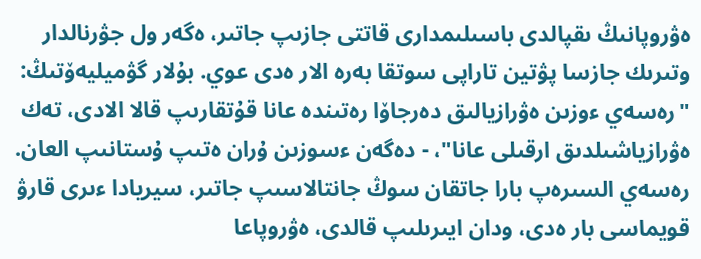ەۋروپانىڭ ىقپالدى باسىلىمدارى قاتتى جازىپ جاتىر، ەگەر ول جۋرنالدار وتىرىك جازسا پۋتين تاراپى سوتقا بەرە الار ەدى عوي. بۇلار گۋميليەۆتىڭ: "رەسەي ءوزىن ەۋرازيالىق دەرجاۆا رەتىندە عانا قۇتقارىپ قالا الادى، تەك ەۋرازياشىلدىق ارقىلى عانا"، - دەگەن ءسوزىن ۇران ەتىپ ۇستانىپ العان. رەسەي السىرەپ بارا جاتقان سوڭ جانتالاسىپ جاتىر، سيريادا ءىرى قارۋ قويماسى بار ەدى، ودان ايىرىلىپ قالدى، ەۋروپاعا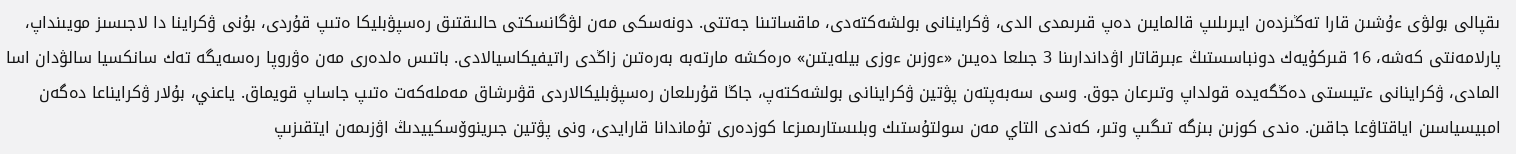ىقپالى بولۋى ءۇشىن قارا تەڭىزدەن ايىرىلىپ قالمايىن دەپ قىرىمدى الدى، ۋكراينانى بولشەكتەدى، ماقساتىنا جەتتى. دونەسكى مەن لۋگانسكتى حالىقتىق رەسپۋبليكا ەتىپ قۇردى، بۇنى ۋكراينا دا لاجىسىز مويىنداپ، پارلامەنتى كەشە، 16 قىركۇيەك دونباسستىڭ ءبىرقاتار اۋداندارىنا 3 جىلعا دەيىن «ءوزىن ءوزى بيلەيتىن» ەرەكشە مارتەبە بەرەتىن زاڭدى راتيفيكاسيالادى. باتىس ەلدەرى مەن ەۋروپا رەسەيگە تەك سانكسيا سالۋدان اسا المادى، ۋكراينانى ءتيىستى دەڭگەيدە قولداپ وتىرعان جوق. وسى سەبەپتەن پۋتين ۋكراينانى بولشەكتەپ، جاڭا قۇرىلعان رەسپۋبليكالاردى قۋىرشاق مەملەكەت ەتىپ جاساپ قويماق. ياعني، بۇلار ۋكرايناعا دەگەن امبيسياسىن اياقتاۋعا جاقىن. ەندى كوزىن بىزگە تىگىپ وتىر، كەندى التاي مەن سولتۇستىك وبلىستارىمىزعا كوزدەرى تۇماندانا قارايدى، ونى پۋتين جىرينوۆسكييدىڭ اۋزىمەن ايتقىزىپ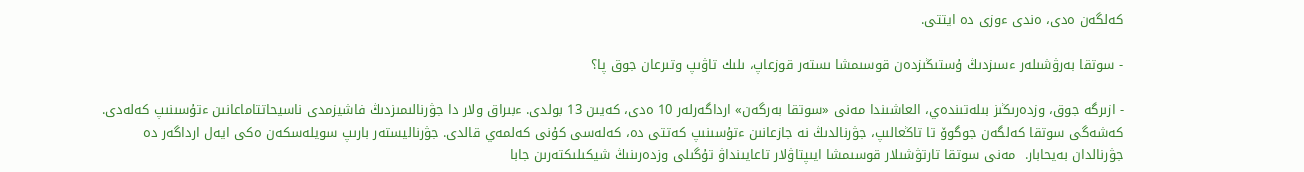كەلگەن ەدى، ەندى ءوزى دە ايتتى.

- سوتقا بەرۋشىلەر ءسىزدىڭ ۇستىڭىزدەن قوسىمشا ىستەر قوزعاپ، ىلىك تاۋىپ وتىرعان جوق پا؟

- ازىرگە جوق، وزدەرىڭىز بىلەتىندەي، العاشىندا مەنى «سوتقا بەرگەن» ارداگەرلەر 10 ەدى، كەيىن 13 بولدى. ءبىراق ولار دا جۋرنالىمىزدىڭ فاشيزمدى ناسيحاتتاماعانىن ءتۇسىنىپ كەلەدى. كەشەگى سوتقا كەلگەن جوگوۆ تا تاڭعالىپ، جۋرنالدىڭ نە جازعانىن ءتۇسىنىپ كەتتى دە، كەلەسى كۇنى كەلمەي قالدى. جۋرناليستەر بارىپ سويلەسكەن ەكى ايەل ارداگەر دە جۋرنالدان بەيحابار.  مەنى سوتقا تارتۋشىلار قوسىمشا ايىپتاۋلار تاعايىنداۋ تۇگىلى وزدەرىنىڭ شيكىلىكتەرىن جابا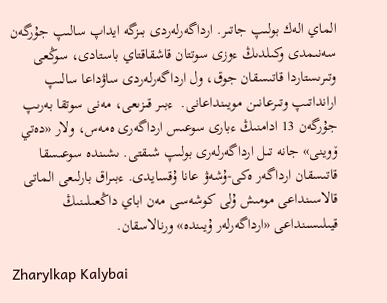الماي الەك بولىپ جاتىر. ارداگەرلەردى بىزگە ايداپ سالىپ جۇرگەن سەنىمدى وكىلدىڭ ءوزى سوتتان قاشقاقتاي باستادى، سوڭعى وتىرىستاردا قاتىسقان جوق، ول ارداگەرلەردى ساۋداعا سالىپ ارانداتىپ وتىرعانىن مويىنداعانى.  ءبىر قىزىعى، مەنى سوتقا بەرىپ جۇرگەن 13 ادامنىڭ ءبارى سوعىس ارداگەرى ەمەس، ولار «دەتي ۆوينى» جانە تىل ارداگەرلەرى بولىپ شىقتى. ىشىندە سوعىسقا قاتىسقان ارداگەر ەكى-ۇشەۋ عانا ۇقسايدى. ءبىراق بارلىعى الماتى قالاسىنداعى مومىش ۇلى كوشەسى مەن اباي داڭعىلىنىڭ قيىلىسىنداعى «ارداگەرلەر ۇيىندە» ورنالاسقان.

Zharylkap Kalybai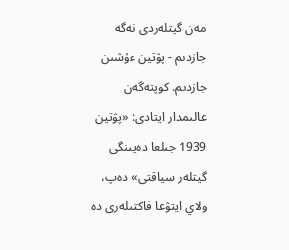مەن گيتلەردى نەگە جازدىم - پۋتين ءۇشىن جازدىم. كوپتەگەن عالىمدار ايتادى: «پۋتين 1939 جىلعا دەيىنگى گيتلەر سياقتى» دەپ، ولاي ايتۋعا فاكتىلەرى دە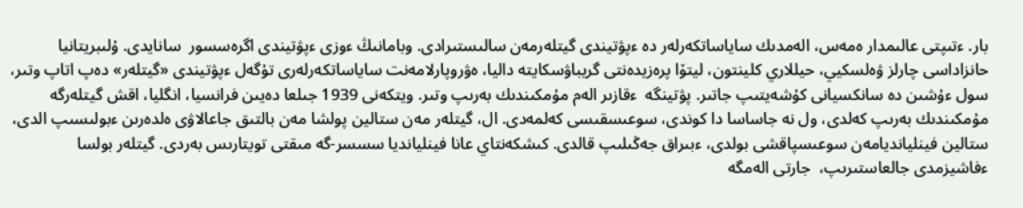بار. ءتىپتى عالىمدار ەمەس، الەمدىك ساياساتكەرلەر دە ءپۋتيندى گيتلەرمەن سالىستىرادى. وبامانىڭ ءوزى ءپۋتيندى اگرەسسور  سانايدى. ۇلىبريتانيا حانزاداسى چارلز ۋەلسكيي، حيللاري كلينتون، ليتۆا پرەزيدەنتى گريباۋسكايتە داليا، ەۋروپارلامەنت ساياساتكەرلەرى تۇگەل ءپۋتيندى «گيتلەر» دەپ اتاپ وتىر، سول ءۇشىن دە سانكسيانى كۇشەيتىپ جاتىر. پۋتينگە  ءقازىر الەم مۇمكىندىك بەرىپ وتىر. ويتكەنى 1939 جىلعا دەيىن فرانسيا، انگليا، اقش گيتلەرگە مۇمكىندىك بەرىپ كەلدى، ول نە جاساسا دا كوندى، سوعىسقىسى كەلمەدى. ال، گيتلەر مەن ستالين پولشا مەن بالتىق جاعالاۋى ەلدەرىن ءبولىسىپ الدى، ستالين فينليانديامەن سوعىسپاقشى بولدى، ءبىراق جەڭىلىپ قالدى. كىشكەنتاي عانا فينليانديا سسسر-گە مىقتى تويتارىس بەردى. گيتلەر بولسا  ءفاشيزمدى جالعاستىرىپ،  جارتى الەمگە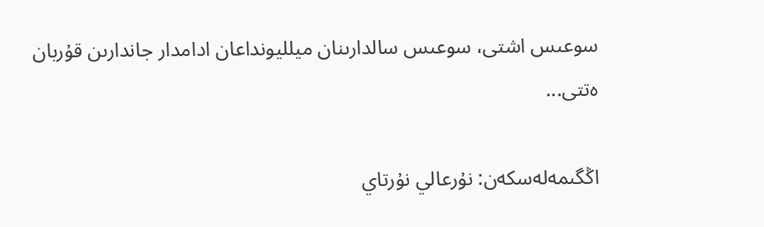سوعىس اشتى، سوعىس سالدارىنان ميلليونداعان ادامدار جاندارىن قۇربان ەتتى...

اڭگىمەلەسكەن: نۇرعالي نۇرتاي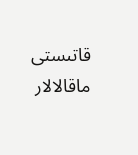قاتىستى ماقالالار